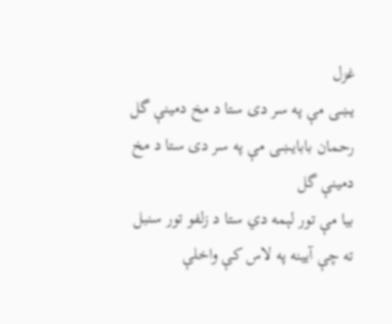غزل
يښی مې په سر دی ستا د مخ دمينې گل
رحمان بابايښی مې په سر دی ستا د مخ دمينې گل
بيا مې تور لېمه دي ستا د زلفو تور سنبل
ته چې آيينه په لاس کې واخلې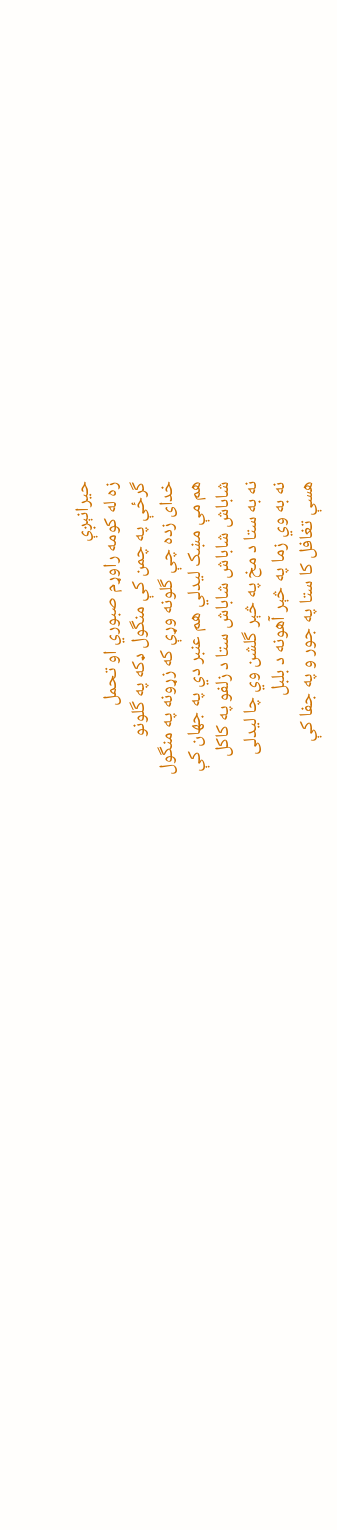حيرانېږې
زه له کومه راوړم صبوري او تحمل
گرځې په چمن کې منگول ډکه په گلونو
خدای زده چې گلونه وړې که زړونه په منگول
هم مې مښک ليدلي هم عنبر دي په جهان کې
شاباش شاباش شاباش ستا د زلفو په کاکل
نه به ستا د مخ په څېر گلشن وي چا ليدلی
نه به وي زما په څېر آهونه د بلبل
هسې تغافل کا ستا په جور و په جفا کې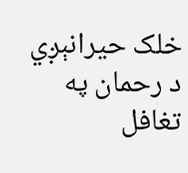خلک حيرانېږي د رحمان په تغافل